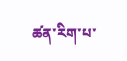ཚན་རིག་པ་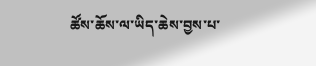ཚོས་ཆོས་ལ་ཡིད་ཆེས་བྱས་པ་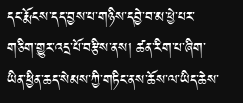དང་རྨོངས་དད་བྱས་པ་གཉིས་དབྱེ་བ་མ་ཕྱེ་པར་གཅིག་གྱུར་འདྲ་པོ་བརྩིས་ནས། ཚན་རིག་པ་ཞིག་ཡིན་ཕྱིན་ཆད་སེམས་ཀྱི་གཏིང་ནས་ཆོས་ལ་ཡིད་ཆེས་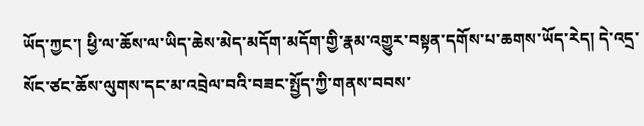ཡོད་ཀྱང་། ཕྱི་ལ་ཆོས་ལ་ཡིད་ཆེས་མེད་མདོག་མདོག་གྱི་རྣམ་འགྱུར་བསྟན་དགོས་པ་ཆགས་ཡོད་རེད། དེ་འདྲ་སོང་ཙང་ཆོས་ལུགས་དང་མ་འབྲེལ་བའི་བཟང་སྤྱོད་ཀྱི་གནས་བབས་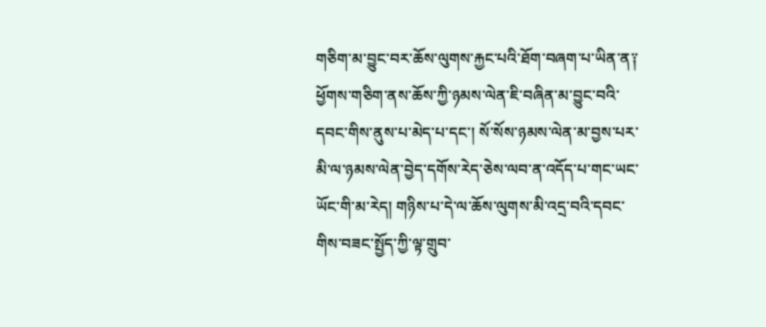གཅིག་མ་བྱུང་བར་ཆོས་ལུགས་རྐྱང་པའི་ཐོག་བཞག་པ་ཡིན་ན༑ ཕྱོགས་གཅིག་ནས་ཆོས་ཀྱི་ཉམས་ལེན་ཇི་བཞིན་མ་བྱུང་བའི་དབང་གིས་ནུས་པ་མེད་པ་དང་། སོ་སོས་ཉམས་ལེན་མ་བྱས་པར་མི་ལ་ཉམས་ལེན་བྱེད་དགོས་རེད་ཅེས་ལབ་ན་འདོད་པ་གང་ཡང་ཡོང་གི་མ་རེད། གཉིས་པ་དེ་ལ་ཆོས་ལུགས་མི་འདྲ་བའི་དབང་གིས་བཟང་སྤྱོད་ཀྱི་ལྟ་གྲུབ་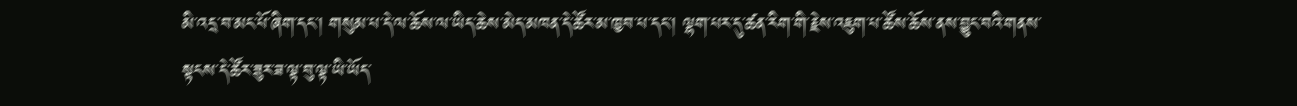མི་འདྲ་བ་མང་པོ་ཞིག་དང་། གསུམ་པ་དེ་ལ་ཆོས་ལ་ཡིད་ཆེས་མེད་མཁན་དེ་ཚོར་མ་ཁྱབ་པ་དང་། ལྷག་པར་དུ་ཚན་རིག་གི་རྗེས་འཇུག་པ་ཚོས་ཆོས་ནས་བྱུང་བའི་གནས་སྟངས་དེ་ཚོར་ཟུར་ཟ་ལྟ་བུ་ལྟ་ཡི་ཡོད་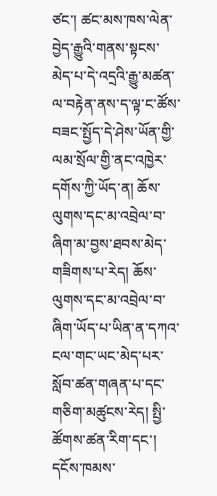ཙང་། ཚང་མས་ཁས་ལེན་བྱེད་རྒྱུའི་གནས་སྟངས་མེད་པ་དེ་འདྲའི་རྒྱུ་མཚན་ལ་བརྟེན་ནས་ད་ལྟ་ང་ཚོས་བཟང་སྤྱོད་དེ་ཤེས་ཡོན་གྱི་ལམ་སྲོལ་གྱི་ནང་འཁྱེར་དགོས་ཀྱི་ཡོད་ན། ཆོས་ལུགས་དང་མ་འབྲེལ་བ་ཞིག་མ་བྱས་ཐབས་མེད་གཟིགས་པ་རེད། ཆོས་ལུགས་དང་མ་འབྲེལ་བ་ཞིག་ཡོད་པ་ཡིན་ན་དཀའ་ངལ་གང་ཡང་མེད་པར་སློབ་ཚན་གཞན་པ་དང་གཅིག་མཚུངས་རེད། སྤྱི་ཚོགས་ཚན་རིག་དང་། དངོས་ཁམས་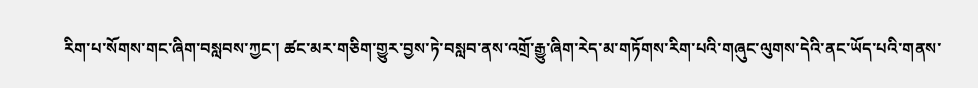རིག་པ་སོགས་གང་ཞིག་བསླབས་ཀྱང་། ཚང་མར་གཅིག་གྱུར་བྱས་ཏེ་བསླབ་ནས་འགྲོ་རྒྱུ་ཞིག་རེད་མ་གཏོགས་རིག་པའི་གཞུང་ལུགས་དེའི་ནང་ཡོད་པའི་གནས་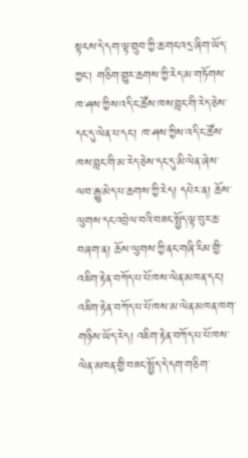སྟངས་དེ་དག་ལྟ་གྲུབ་ཀྱི་ཆ་གང་འདྲ་ཞིག་ཡོད་ཀྱང་། གཅིག་གྱུར་ཆགས་ཀྱི་རེད་མ་གཏོགས་ཁ་ཤས་ཀྱིས་འདི་ང་ཚོས་ཁས་བླང་གི་རེད་ཅེས་དང་དུ་ལེན་པ་དང་། ཁ་ཤས་ཀྱིས་འདི་ང་ཚོས་ཁས་བླང་གི་མ་རེད་ཅེས་དང་དུ་མི་ལེན་ཞེས་ལབ་རྒྱུ་མེད་པ་ཆགས་ཀྱི་རེད། དཔེར་ན། ཆོས་ལུགས་དང་འབྲེལ་བའི་བཟང་སྤྱོད་ལྟ་བུར་ཆ་བཞག་ན། ཆོས་ལུགས་ཀྱི་ནང་གཞི་རིམ་གྱི་འཇིག་རྟེན་བཀོད་པ་པོ་ཁས་ལེན་མཁན་དང་། འཇིག་རྟེན་བཀོད་པ་པོ་ཁས་མ་ལེན་མཁན་ཁག་གཉིས་ཡོད་རེད། འཇིག་རྟེན་བཀོད་པ་པོ་ཁས་ལེན་མཁན་གྱི་བཟང་སྤྱོད་དེ་དག་གཅིག་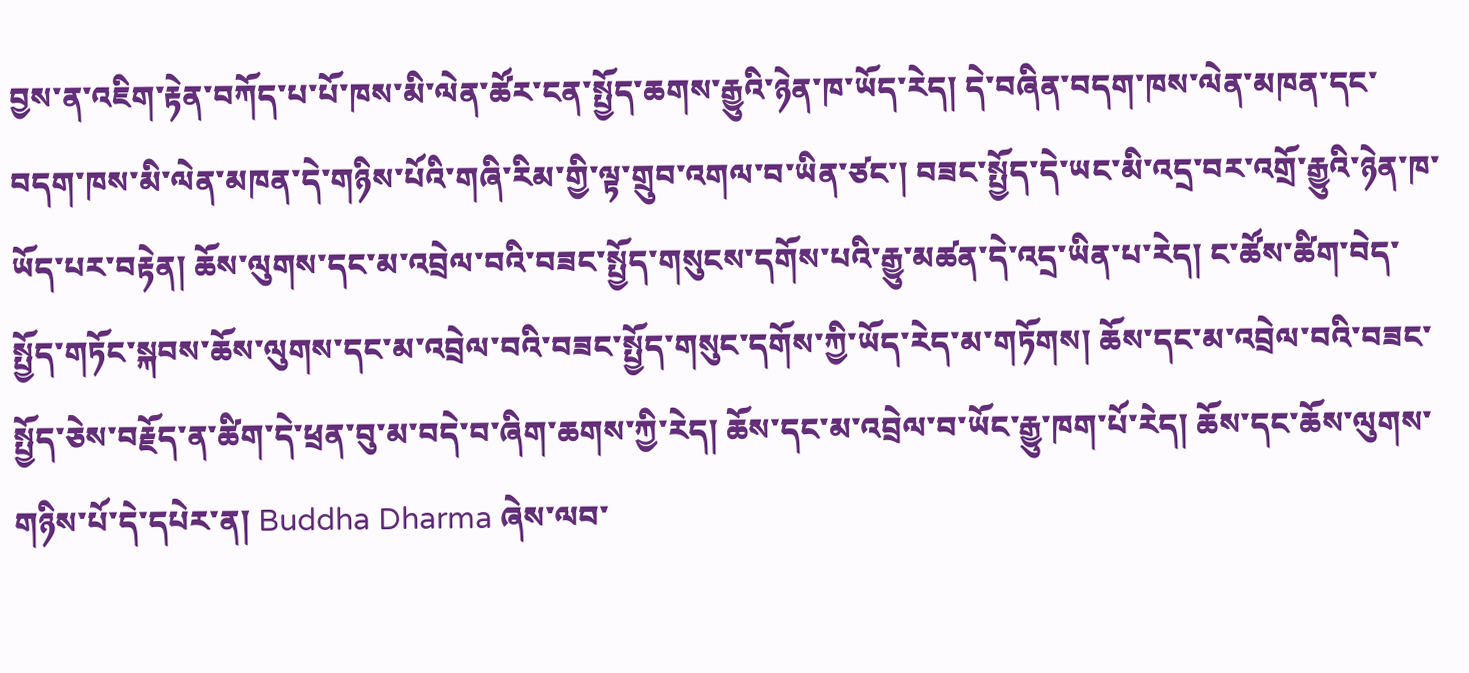བྱས་ན་འཇིག་རྟེན་བཀོད་པ་པོ་ཁས་མི་ལེན་ཚོར་ངན་སྤྱོད་ཆགས་རྒྱུའི་ཉེན་ཁ་ཡོད་རེད། དེ་བཞིན་བདག་ཁས་ལེན་མཁན་དང་བདག་ཁས་མི་ལེན་མཁན་དེ་གཉིས་པོའི་གཞི་རིམ་གྱི་ལྟ་གྲུབ་འགལ་བ་ཡིན་ཙང་། བཟང་སྤྱོད་དེ་ཡང་མི་འདྲ་བར་འགྲོ་རྒྱུའི་ཉེན་ཁ་ཡོད་པར་བརྟེན། ཆོས་ལུགས་དང་མ་འབྲེལ་བའི་བཟང་སྤྱོད་གསུངས་དགོས་པའི་རྒྱུ་མཚན་དེ་འདྲ་ཡིན་པ་རེད། ང་ཚོས་ཚིག་བེད་སྤྱོད་གཏོང་སྐབས་ཆོས་ལུགས་དང་མ་འབྲེལ་བའི་བཟང་སྤྱོད་གསུང་དགོས་ཀྱི་ཡོད་རེད་མ་གཏོགས། ཆོས་དང་མ་འབྲེལ་བའི་བཟང་སྤྱོད་ཅེས་བརྗོད་ན་ཚིག་དེ་ཕྲན་བུ་མ་བདེ་བ་ཞིག་ཆགས་ཀྱི་རེད། ཆོས་དང་མ་འབྲེལ་བ་ཡོང་རྒྱུ་ཁག་པོ་རེད། ཆོས་དང་ཆོས་ལུགས་གཉིས་པོ་དེ་དཔེར་ན། Buddha Dharma ཞེས་ལབ་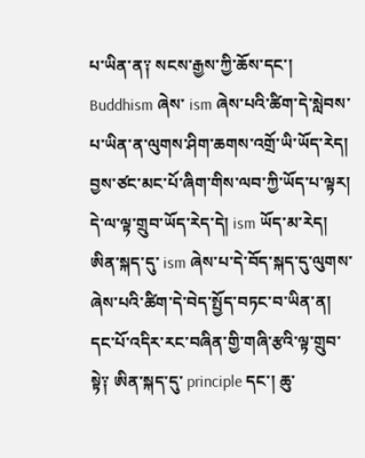པ་ཡིན་ན༑ སངས་རྒྱས་ཀྱི་ཆོས་དང་། Buddhism ཞེས་ ism ཞེས་པའི་ཚིག་དེ་སླེབས་པ་ཡིན་ན་ལུགས་ཤིག་ཆགས་འགྲོ་ཡི་ཡོད་རེད། བྱས་ཙང་མང་པོ་ཞིག་གིས་ལབ་ཀྱི་ཡོད་པ་ལྟར། དེ་ལ་ལྟ་གྲུབ་ཡོད་རེད་དེ། ism ཡོད་མ་རེད། ཨིན་སྐད་དུ་ ism ཞེས་པ་དེ་བོད་སྐད་དུ་ལུགས་ཞེས་པའི་ཚིག་དེ་བེད་སྤྱོད་བཏང་བ་ཡིན་ན། དང་པོ་འདིར་རང་བཞིན་གྱི་གཞི་རྩའི་ལྟ་གྲུབ་སྟེ༑ ཨིན་སྐད་དུ་ principle དང་། ཆུ་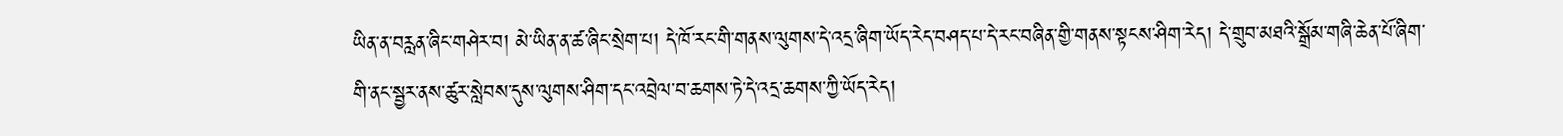ཡིན་ན་བརླན་ཞིང་གཤེར་བ། མེ་ཡིན་ན་ཚ་ཞིང་སྲེག་པ། དེ་ཁོ་རང་གི་གནས་ལུགས་དེ་འདྲ་ཞིག་ཡོད་རེད་བཤད་པ་དེ་རང་བཞིན་གྱི་གནས་སྟངས་ཤིག་རེད། དེ་གྲུབ་མཐའི་སྒྲོམ་གཞི་ཆེན་པོ་ཞིག་གི་ནང་སྦྱར་ནས་ཚུར་སླེབས་དུས་ལུགས་ཤིག་དང་འབྲེལ་བ་ཆགས་ཏེ་དེ་འདྲ་ཆགས་ཀྱི་ཡོད་རེད།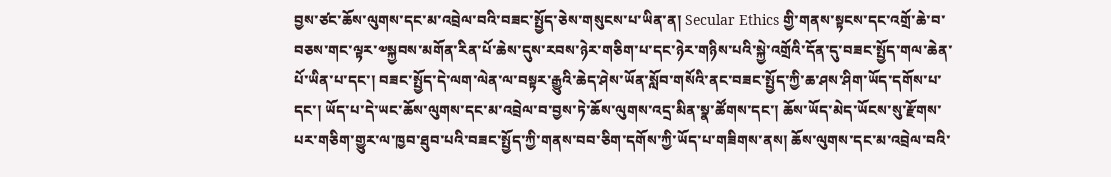བྱས་ཙང་ཆོས་ལུགས་དང་མ་འབྲེལ་བའི་བཟང་སྤྱོད་ཅེས་གསུངས་པ་ཡིན་ན། Secular Ethics གྱི་གནས་སྟངས་དང་འགྲོ་ཆེ་བ་བཅས་གང་ལྟར་༧སྐྱབས་མགོན་རིན་པོ་ཆེས་དུས་རབས་ཉེར་གཅིག་པ་དང་ཉེར་གཉིས་པའི་སྐྱེ་འགྲོའི་དོན་དུ་བཟང་སྤྱོད་གལ་ཆེན་པོ་ཡིན་པ་དང་། བཟང་སྤྱོད་དེ་ལག་ལེན་ལ་བསྟར་རྒྱུའི་ཆེད་ཤེས་ཡོན་སློབ་གསོའི་ནང་བཟང་སྤྱོད་ཀྱི་ཆ་ཤས་ཤིག་ཡོད་དགོས་པ་དང་། ཡོད་པ་དེ་ཡང་ཆོས་ལུགས་དང་མ་འབྲེལ་བ་བྱས་ཏེ་ཆོས་ལུགས་འདྲ་མིན་སྣ་ཚོགས་དང་། ཆོས་ཡོད་མེད་ཡོངས་སུ་རྫོགས་པར་གཅིག་གྱུར་ལ་ཁྱབ་ཐུབ་པའི་བཟང་སྤྱོད་ཀྱི་གནས་བབ་ཅིག་དགོས་ཀྱི་ཡོད་པ་གཟིགས་ནས། ཆོས་ལུགས་དང་མ་འབྲེལ་བའི་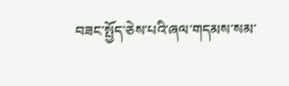བཟང་སྤྱོད་ཅེས་པའི་ཞལ་གདམས་སམ་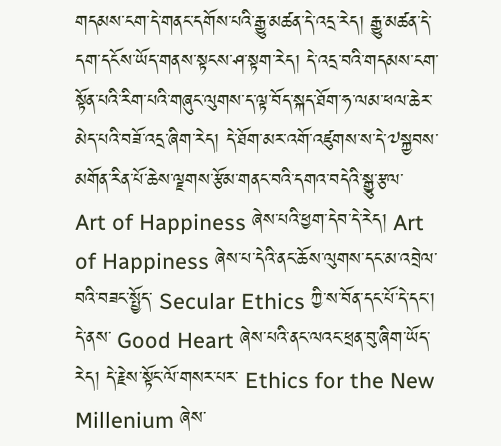གདམས་ངག་དེ་གནང་དགོས་པའི་རྒྱུ་མཚན་དེ་འདྲ་རེད། རྒྱུ་མཚན་དེ་དག་དངོས་ཡོད་གནས་སྟངས་ཤ་སྟག་རེད། དེ་འདྲ་བའི་གདམས་ངག་སྟོན་པའི་རིག་པའི་གཞུང་ལུགས་ད་ལྟ་བོད་སྐད་ཐོག་ཧ་ལམ་ཕལ་ཆེར་མེད་པའི་བཟོ་འདྲ་ཞིག་རེད། དེ་ཐོག་མར་འགོ་འཛུགས་ས་དེ་༧སྐྱབས་མགོན་རིན་པོ་ཆེས་ལྗགས་རྩོམ་གནང་བའི་དགའ་བདེའི་སྒྱུ་རྩལ་ Art of Happiness ཞེས་པའི་ཕྱག་དེབ་དེ་རེད། Art of Happiness ཞེས་པ་དེའི་ནང་ཆོས་ལུགས་དང་མ་འབྲེལ་བའི་བཟང་སྤྱོད་ Secular Ethics ཀྱི་ས་བོན་དང་པོ་དེ་དང་། དེ་ནས་ Good Heart ཞེས་པའི་ནང་ལའང་ཕྲན་བུ་ཞིག་ཡོད་རེད། དེ་རྗེས་སྟོང་ལོ་གསར་པར་ Ethics for the New Millenium ཞེས་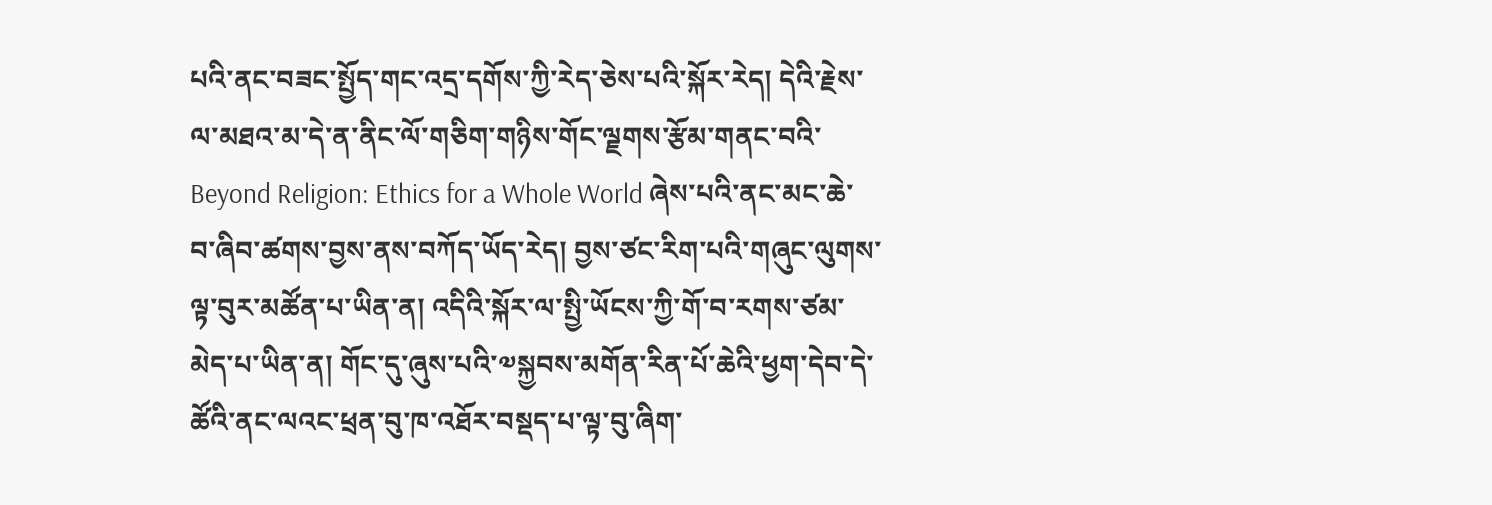པའི་ནང་བཟང་སྤྱོད་གང་འདྲ་དགོས་ཀྱི་རེད་ཅེས་པའི་སྐོར་རེད། དེའི་རྗེས་ལ་མཐའ་མ་དེ་ན་ནིང་ལོ་གཅིག་གཉིས་གོང་ལྗགས་རྩོམ་གནང་བའི་ Beyond Religion: Ethics for a Whole World ཞེས་པའི་ནང་མང་ཆེ་བ་ཞིབ་ཚགས་བྱས་ནས་བཀོད་ཡོད་རེད། བྱས་ཙང་རིག་པའི་གཞུང་ལུགས་ལྟ་བུར་མཚོན་པ་ཡིན་ན། འདིའི་སྐོར་ལ་སྤྱི་ཡོངས་ཀྱི་གོ་བ་རགས་ཙམ་མེད་པ་ཡིན་ན། གོང་དུ་ཞུས་པའི་༧སྐྱབས་མགོན་རིན་པོ་ཆེའི་ཕྱག་དེབ་དེ་ཚོའི་ནང་ལའང་ཕྲན་བུ་ཁ་འཐོར་བསྡད་པ་ལྟ་བུ་ཞིག་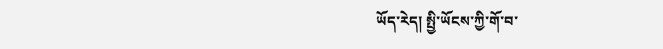ཡོད་རེད། སྤྱི་ཡོངས་ཀྱི་གོ་བ་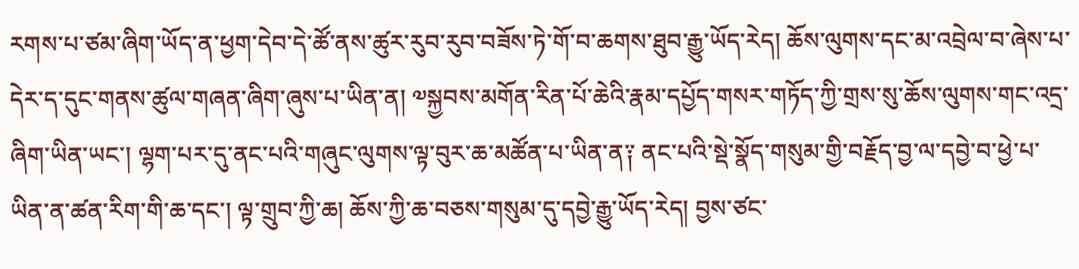རགས་པ་ཙམ་ཞིག་ཡོད་ན་ཕྱག་དེབ་དེ་ཚོ་ནས་ཚུར་རུབ་རུབ་བཟོས་ཏེ་གོ་བ་ཆགས་ཐུབ་རྒྱུ་ཡོད་རེད། ཆོས་ལུགས་དང་མ་འབྲེལ་བ་ཞེས་པ་དེར་ད་དུང་གནས་ཚུལ་གཞན་ཞིག་ཞུས་པ་ཡིན་ན། ༧སྐྱབས་མགོན་རིན་པོ་ཆེའི་རྣམ་དཔྱོད་གསར་གཏོད་ཀྱི་གྲས་སུ་ཆོས་ལུགས་གང་འདྲ་ཞིག་ཡིན་ཡང་། ལྷག་པར་དུ་ནང་པའི་གཞུང་ལུགས་ལྟ་བུར་ཆ་མཚོན་པ་ཡིན་ན༑ ནང་པའི་སྡེ་སྣོད་གསུམ་གྱི་བརྗོད་བྱ་ལ་དབྱེ་བ་ཕྱེ་པ་ཡིན་ན་ཚན་རིག་གི་ཆ་དང་། ལྟ་གྲུབ་ཀྱི་ཆ། ཆོས་ཀྱི་ཆ་བཅས་གསུམ་དུ་དབྱེ་རྒྱུ་ཡོད་རེད། བྱས་ཙང་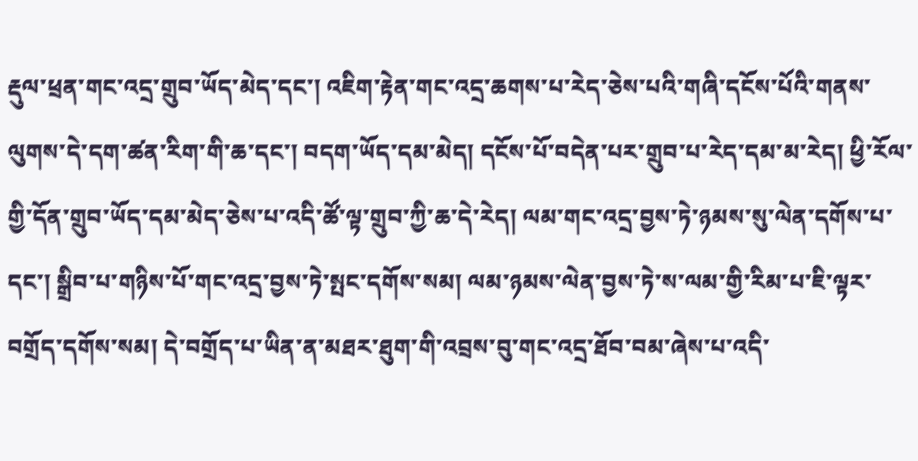རྡུལ་ཕྲན་གང་འདྲ་གྲུབ་ཡོད་མེད་དང་། འཇིག་རྟེན་གང་འདྲ་ཆགས་པ་རེད་ཅེས་པའི་གཞི་དངོས་པོའི་གནས་ལུགས་དེ་དག་ཚན་རིག་གི་ཆ་དང་། བདག་ཡོད་དམ་མེད། དངོས་པོ་བདེན་པར་གྲུབ་པ་རེད་དམ་མ་རེད། ཕྱི་རོལ་གྱི་དོན་གྲུབ་ཡོད་དམ་མེད་ཅེས་པ་འདི་ཚོ་ལྟ་གྲུབ་ཀྱི་ཆ་དེ་རེད། ལམ་གང་འདྲ་བྱས་ཏེ་ཉམས་སུ་ལེན་དགོས་པ་དང་། སྒྲིབ་པ་གཉིས་པོ་གང་འདྲ་བྱས་ཏེ་སྤང་དགོས་སམ། ལམ་ཉམས་ལེན་བྱས་ཏེ་ས་ལམ་གྱི་རིམ་པ་ཇི་ལྟར་བགྲོད་དགོས་སམ། དེ་བགྲོད་པ་ཡིན་ན་མཐར་ཐུག་གི་འབྲས་བུ་གང་འདྲ་ཐོབ་བམ་ཞེས་པ་འདི་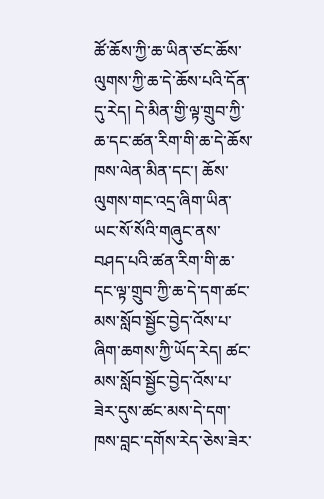ཚོ་ཆོས་ཀྱི་ཆ་ཡིན་ཙང་ཆོས་ལུགས་ཀྱི་ཆ་དེ་ཆོས་པའི་དོན་དུ་རེད། དེ་མིན་གྱི་ལྟ་གྲུབ་ཀྱི་ཆ་དང་ཚན་རིག་གི་ཆ་དེ་ཆོས་ཁས་ལེན་མིན་དང་། ཆོས་ལུགས་གང་འདྲ་ཞིག་ཡིན་ཡང་སོ་སོའི་གཞུང་ནས་བཤད་པའི་ཚན་རིག་གི་ཆ་དང་ལྟ་གྲུབ་ཀྱི་ཆ་དེ་དག་ཚང་མས་སློབ་སྦྱོང་བྱེད་འོས་པ་ཞིག་ཆགས་ཀྱི་ཡོད་རེད། ཚང་མས་སློབ་སྦྱོང་བྱེད་འོས་པ་ཟེར་དུས་ཚང་མས་དེ་དག་ཁས་བླང་དགོས་རེད་ཅེས་ཟེར་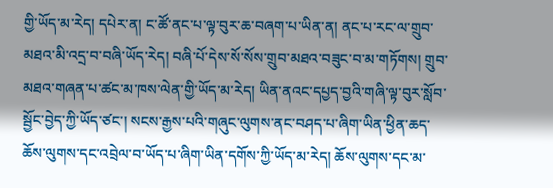གྱི་ཡོད་མ་རེད། དཔེར་ན། ང་ཚོ་ནང་པ་ལྟ་བུར་ཆ་བཞག་པ་ཡིན་ན། ནང་པ་རང་ལ་གྲུབ་མཐའ་མི་འདྲ་བ་བཞི་ཡོད་རེད། བཞི་པོ་དེས་སོ་སོས་གྲུབ་མཐའ་བཟུང་བ་མ་གཏོགས། གྲུབ་མཐའ་གཞན་པ་ཚང་མ་ཁས་ལེན་གྱི་ཡོད་མ་རེད། ཡིན་ནའང་དཔྱད་བྱའི་གཞི་ལྟ་བུར་སློབ་སྦྱོང་བྱེད་ཀྱི་ཡོད་ཙང་། སངས་རྒྱས་པའི་གཞུང་ལུགས་ནང་བཤད་པ་ཞིག་ཡིན་ཕྱིན་ཆད་ཆོས་ལུགས་དང་འབྲེལ་བ་ཡོད་པ་ཞིག་ཡིན་དགོས་ཀྱི་ཡོད་མ་རེད། ཆོས་ལུགས་དང་མ་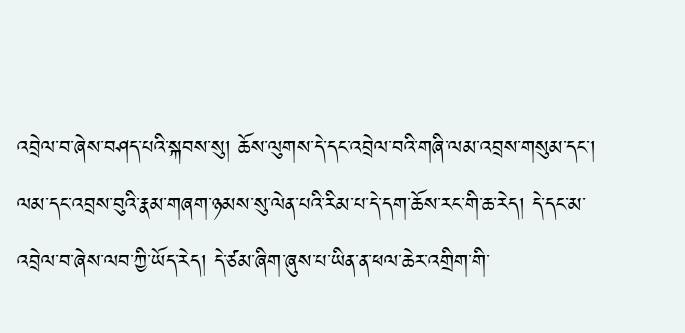འབྲེལ་བ་ཞེས་བཤད་པའི་སྐབས་སུ། ཆོས་ལུགས་དེ་དང་འབྲེལ་བའི་གཞི་ལམ་འབྲས་གསུམ་དང་། ལམ་དང་འབྲས་བུའི་རྣམ་གཞག་ཉམས་སུ་ལེན་པའི་རིམ་པ་དེ་དག་ཆོས་རང་གི་ཆ་རེད། དེ་དང་མ་འབྲེལ་བ་ཞེས་ལབ་ཀྱི་ཡོད་རེད། དེ་ཙམ་ཞིག་ཞུས་པ་ཡིན་ན་ཕལ་ཆེར་འགྲིག་གི་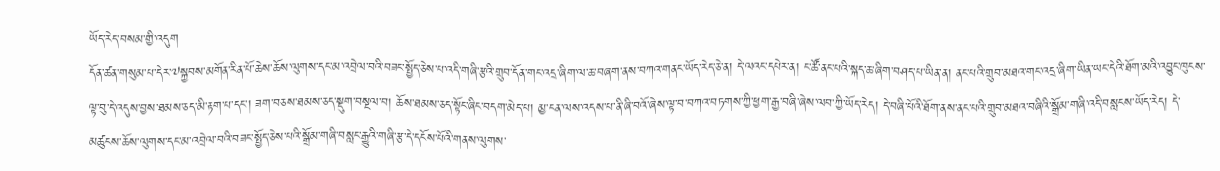ཡོད་རེད་བསམ་གྱི་འདུག
དོན་ཚན་གསུམ་པ་དེར་༧སྐྱབས་མགོན་རིན་པོ་ཆེས་ཆོས་ལུགས་དང་མ་འབྲེལ་བའི་བཟང་སྤྱོད་ཅེས་པ་འདི་གཞི་རྩའི་གྲུབ་དོན་གང་འདྲ་ཞིག་ལ་ཆ་བཞག་ནས་བཀའ་གནང་ཡོད་རེད་ཅེ་ན། དེ་ལའང་དཔེར་ན། ང་ཚོ་ནང་པའི་སྐད་ཆ་ཞིག་བཤད་པ་ཡིན་ན། ནང་པའི་གྲུབ་མཐའ་གང་འདྲ་ཞིག་ཡིན་ཡང་དེའི་ཐོག་མའི་འབྱུང་ཁུངས་ལྟ་བུ་དེ་འདུས་བྱས་ཐམས་ཅད་མི་རྟག་པ་དང་། ཟག་བཅས་ཐམས་ཅད་སྡུག་བསྔལ་བ། ཆོས་ཐམས་ཅད་སྟོང་ཞིང་བདག་མེད་པ། མྱ་ངན་ལས་འདས་པ་ནི་ཞི་བའོ་ཞེས་ལྟ་བ་བཀའ་བཏགས་ཀྱི་ཕྱག་རྒྱ་བཞི་ཞེས་ལབ་ཀྱི་ཡོད་རེད། དེ་བཞི་པོའི་ཐོག་ནས་ནང་པའི་གྲུབ་མཐའ་བཞིའི་སྒྲོམ་གཞི་འདི་བསླངས་ཡོད་རེད། དེ་མཚུངས་ཆོས་ལུགས་དང་མ་འབྲེལ་བའི་བཟང་སྤྱོད་ཅེས་པའི་སྒྲོམ་གཞི་བསླང་རྒྱུའི་གཞི་རྩ་དེ་དངོས་པོའི་གནས་ལུགས་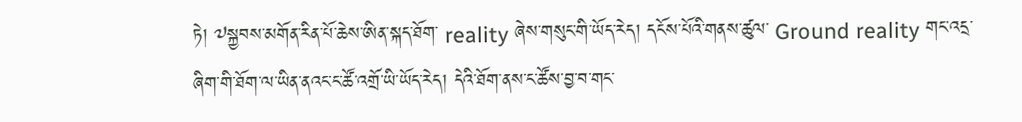ཏེ། ༧སྐྱབས་མགོན་རིན་པོ་ཆེས་ཨིན་སྐད་ཐོག་ reality ཞེས་གསུང་གི་ཡོད་རེད། དངོས་པོའི་གནས་ཚུལ་ Ground reality གང་འདྲ་ཞིག་གི་ཐོག་ལ་ཡིན་ནའང་ང་ཚོ་འགྲོ་ཡི་ཡོད་རེད། དེའི་ཐོག་ནས་ང་ཚོས་བྱ་བ་གང་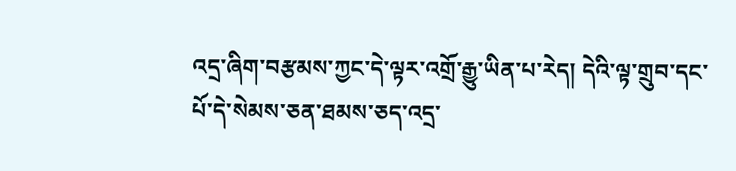འདྲ་ཞིག་བརྩམས་ཀྱང་དེ་ལྟར་འགྲོ་རྒྱུ་ཡིན་པ་རེད། དེའི་ལྟ་གྲུབ་དང་པོ་དེ་སེམས་ཅན་ཐམས་ཅད་འདྲ་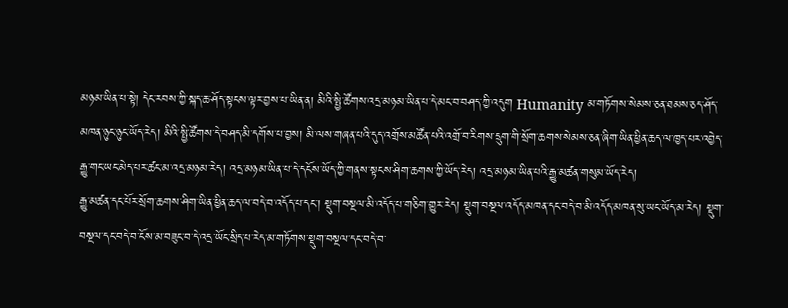མཉམ་ཡིན་པ་སྟེ། དེང་རབས་ཀྱི་སྐད་ཆ་ཤོད་སྟངས་ལྟར་བྱས་པ་ཡིན་ན། མིའི་སྤྱི་ཚོགས་འདྲ་མཉམ་ཡིན་པ་དེ་མང་བ་བཤད་ཀྱི་འདུག Humanity མ་གཏོགས་སེམས་ཅན་ཐམས་ཅད་ཤོད་མཁན་ཉུང་ཉུང་ཡོད་རེད། མིའི་སྤྱི་ཚོགས་དེ་བཤད་མི་དགོས་པ་བྱས། མི་ལས་གཞན་པའི་དུད་འགྲོས་མཚོན་པའི་འགྲོ་བ་རིགས་དྲུག་གི་སྲོག་ཆགས་སེམས་ཅན་ཞིག་ཡིན་ཕྱིན་ཆད་ལ་ཁྱད་པར་འབྱེད་རྒྱུ་གང་ཡང་མེད་པར་ཚང་མ་འདྲ་མཉམ་རེད། འདྲ་མཉམ་ཡིན་པ་དེ་དངོས་ཡོད་ཀྱི་གནས་སྟངས་ཤིག་ཆགས་ཀྱི་ཡོད་རེད། འདྲ་མཉམ་ཡིན་པའི་རྒྱུ་མཚན་གསུམ་ཡོད་རེད།
རྒྱུ་མཚན་དང་པོར་སྲོག་ཆགས་ཤིག་ཡིན་ཕྱིན་ཆད་ལ་བདེ་བ་འདོད་པ་དང་། སྡུག་བསྔལ་མི་འདོད་པ་གཅིག་གྱུར་རེད། སྡུག་བསྔལ་འདོད་མཁན་དང་བདེ་བ་མི་འདོད་མཁན་སུ་ཡང་ཡོད་མ་རེད། སྡུག་བསྔལ་དང་བདེ་བ་ངོས་མ་བཟུང་བ་དེ་འདྲ་ཡོང་སྲིད་པ་རེད་མ་གཏོགས་སྡུག་བསྔལ་དང་བདེ་བ་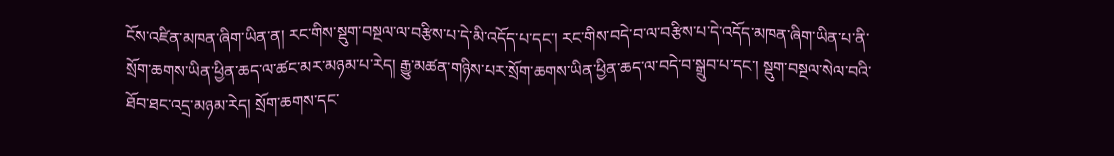ངོས་འཛིན་མཁན་ཞིག་ཡིན་ན། རང་གིས་སྡུག་བསྔལ་ལ་བརྩིས་པ་དེ་མི་འདོད་པ་དང་། རང་གིས་བདེ་བ་ལ་བརྩིས་པ་དེ་འདོད་མཁན་ཞིག་ཡིན་པ་ནི་སྲོག་ཆགས་ཡིན་ཕྱིན་ཆད་ལ་ཚང་མར་མཉམ་པ་རེད། རྒྱུ་མཚན་གཉིས་པར་སྲོག་ཆགས་ཡིན་ཕྱིན་ཆད་ལ་བདེ་བ་སྒྲུབ་པ་དང་། སྡུག་བསྔལ་སེལ་བའི་ཐོབ་ཐང་འདྲ་མཉམ་རེད། སྲོག་ཆགས་དང་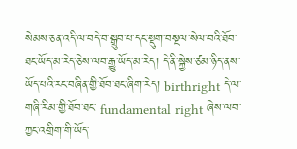སེམས་ཅན་འདི་ལ་བདེ་བ་སྒྲུབ་པ་དང་སྡུག་བསྔལ་སེལ་བའི་ཐོབ་ཐང་ཡོད་མ་རེད་ཅེས་ལབ་རྒྱུ་ཡོད་མ་རེད། དེ་ནི་སྐྱེས་ཙམ་ཉིད་ནས་ཡོད་པའི་རང་བཞིན་གྱི་ཐོབ་ཐང་ཞིག་རེད། birthright དེ་ལ་གཞི་རིམ་གྱི་ཐོབ་ཐང་ fundamental right ཞེས་ལབ་ཀྱང་འགྲིག་གི་ཡོད་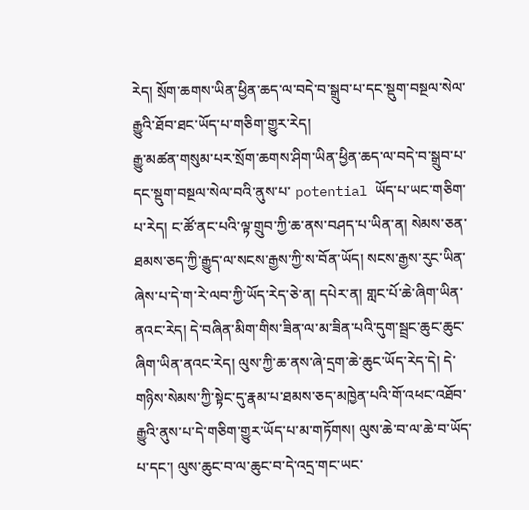རེད། སྲོག་ཆགས་ཡིན་ཕྱིན་ཆད་ལ་བདེ་བ་སྒྲུབ་པ་དང་སྡུག་བསྔལ་སེལ་རྒྱུའི་ཐོབ་ཐང་ཡོད་པ་གཅིག་གྱུར་རེད།
རྒྱུ་མཚན་གསུམ་པར་སྲོག་ཆགས་ཤིག་ཡིན་ཕྱིན་ཆད་ལ་བདེ་བ་སྒྲུབ་པ་དང་སྡུག་བསྔལ་སེལ་བའི་ནུས་པ་ potential ཡོད་པ་ཡང་གཅིག་པ་རེད། ང་ཚོ་ནང་པའི་ལྟ་གྲུབ་ཀྱི་ཆ་ནས་བཤད་པ་ཡིན་ན། སེམས་ཅན་ཐམས་ཅད་ཀྱི་རྒྱུད་ལ་སངས་རྒྱས་ཀྱི་ས་བོན་ཡོད། སངས་རྒྱས་རུང་ཡིན་ཞེས་པ་དེ་ག་རེ་ལབ་ཀྱི་ཡོད་རེད་ཅེ་ན། དཔེར་ན། གླང་པོ་ཆེ་ཞིག་ཡིན་ནའང་རེད། དེ་བཞིན་མིག་གིས་ཟིན་ལ་མ་ཟིན་པའི་དུག་སྦྲང་ཆུང་ཆུང་ཞིག་ཡིན་ནའང་རེད། ལུས་ཀྱི་ཆ་ནས་ཞེ་དྲག་ཆེ་ཆུང་ཡོད་རེད་དེ། དེ་གཉིས་སེམས་ཀྱི་སྟེང་དུ་རྣམ་པ་ཐམས་ཅད་མཁྱེན་པའི་གོ་འཕང་འཐོབ་རྒྱུའི་ནུས་པ་དེ་གཅིག་གྱུར་ཡོད་པ་མ་གཏོགས། ལུས་ཆེ་བ་ལ་ཆེ་བ་ཡོད་པ་དང་། ལུས་ཆུང་བ་ལ་ཆུང་བ་དེ་འདྲ་གང་ཡང་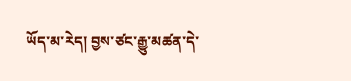ཡོད་མ་རེད། བྱས་ཙང་རྒྱུ་མཚན་དེ་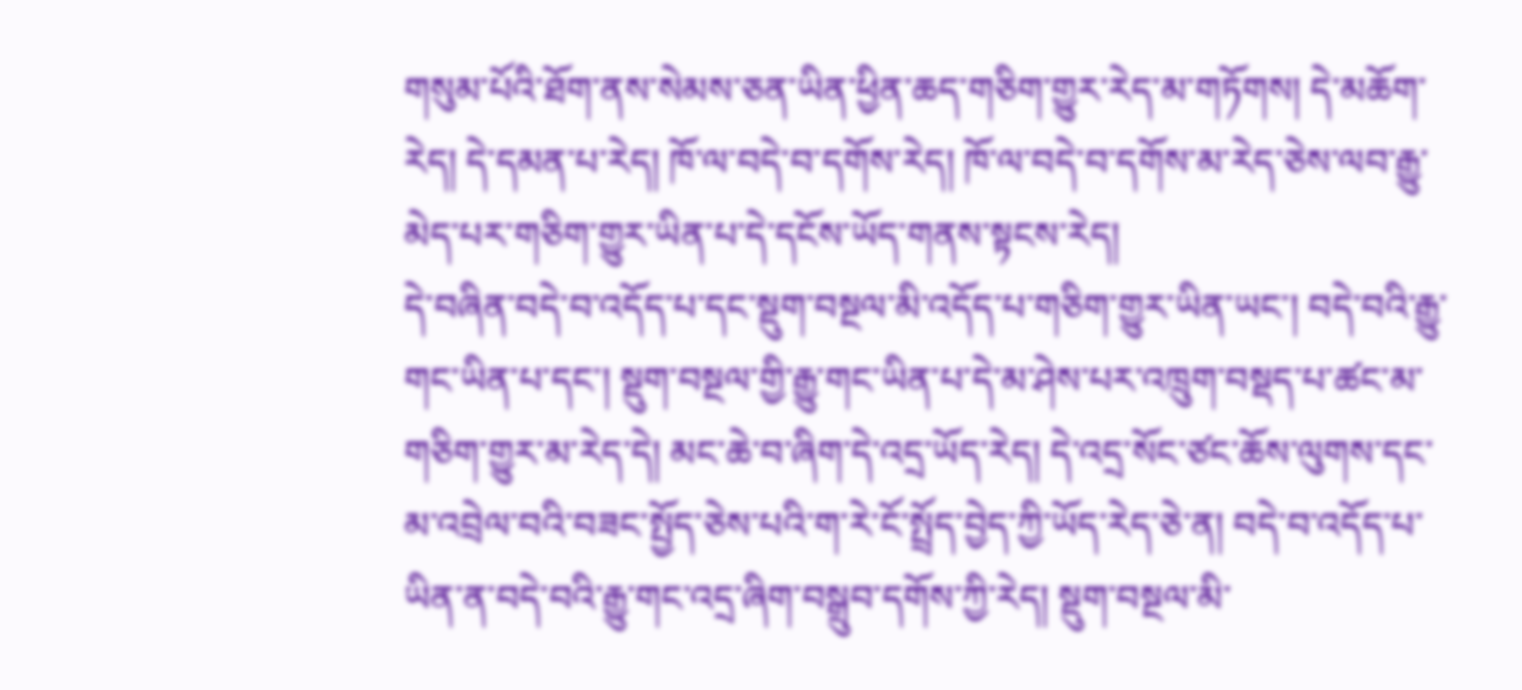གསུམ་པོའི་ཐོག་ནས་སེམས་ཅན་ཡིན་ཕྱིན་ཆད་གཅིག་གྱུར་རེད་མ་གཏོགས། དེ་མཆོག་རེད། དེ་དམན་པ་རེད། ཁོ་ལ་བདེ་བ་དགོས་རེད། ཁོ་ལ་བདེ་བ་དགོས་མ་རེད་ཅེས་ལབ་རྒྱུ་མེད་པར་གཅིག་གྱུར་ཡིན་པ་དེ་དངོས་ཡོད་གནས་སྟངས་རེད།
དེ་བཞིན་བདེ་བ་འདོད་པ་དང་སྡུག་བསྔལ་མི་འདོད་པ་གཅིག་གྱུར་ཡིན་ཡང་། བདེ་བའི་རྒྱུ་གང་ཡིན་པ་དང་། སྡུག་བསྔལ་གྱི་རྒྱུ་གང་ཡིན་པ་དེ་མ་ཤེས་པར་འཁྲུག་བསྡད་པ་ཚང་མ་གཅིག་གྱུར་མ་རེད་དེ། མང་ཆེ་བ་ཞིག་དེ་འདྲ་ཡོད་རེད། དེ་འདྲ་སོང་ཙང་ཆོས་ལུགས་དང་མ་འབྲེལ་བའི་བཟང་སྤྱོད་ཅེས་པའི་ག་རེ་ངོ་སྤྲོད་བྱེད་ཀྱི་ཡོད་རེད་ཅེ་ན། བདེ་བ་འདོད་པ་ཡིན་ན་བདེ་བའི་རྒྱུ་གང་འདྲ་ཞིག་བསྒྲུབ་དགོས་ཀྱི་རེད། སྡུག་བསྔལ་མི་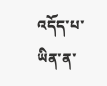འདོད་པ་ཡིན་ན་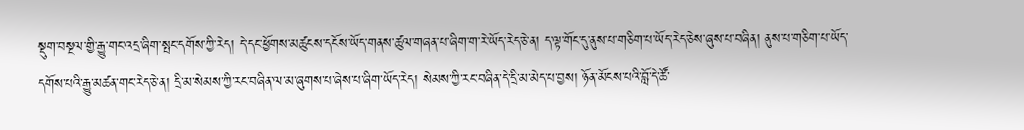སྡུག་བསྔལ་གྱི་རྒྱུ་གང་འདྲ་ཞིག་སྤང་དགོས་ཀྱི་རེད། དེ་དང་ཕྱོགས་མཚུངས་དངོས་ཡོད་གནས་ཚུལ་གཞན་པ་ཞིག་ག་རེ་ཡོད་རེད་ཅེ་ན། ད་ལྟ་གོང་དུ་ནུས་པ་གཅིག་པ་ཡོད་རེད་ཅེས་ཞུས་པ་བཞིན། ནུས་པ་གཅིག་པ་ཡོད་དགོས་པའི་རྒྱུ་མཚན་གང་རེད་ཅེ་ན། དྲི་མ་སེམས་ཀྱི་རང་བཞིན་ལ་མ་ཞུགས་པ་ཞེས་པ་ཞིག་ཡོད་རེད། སེམས་ཀྱི་རང་བཞིན་དེ་དྲི་མ་མེད་པ་བྱས། ཉོན་མོངས་པའི་བློ་དེ་ཚོ་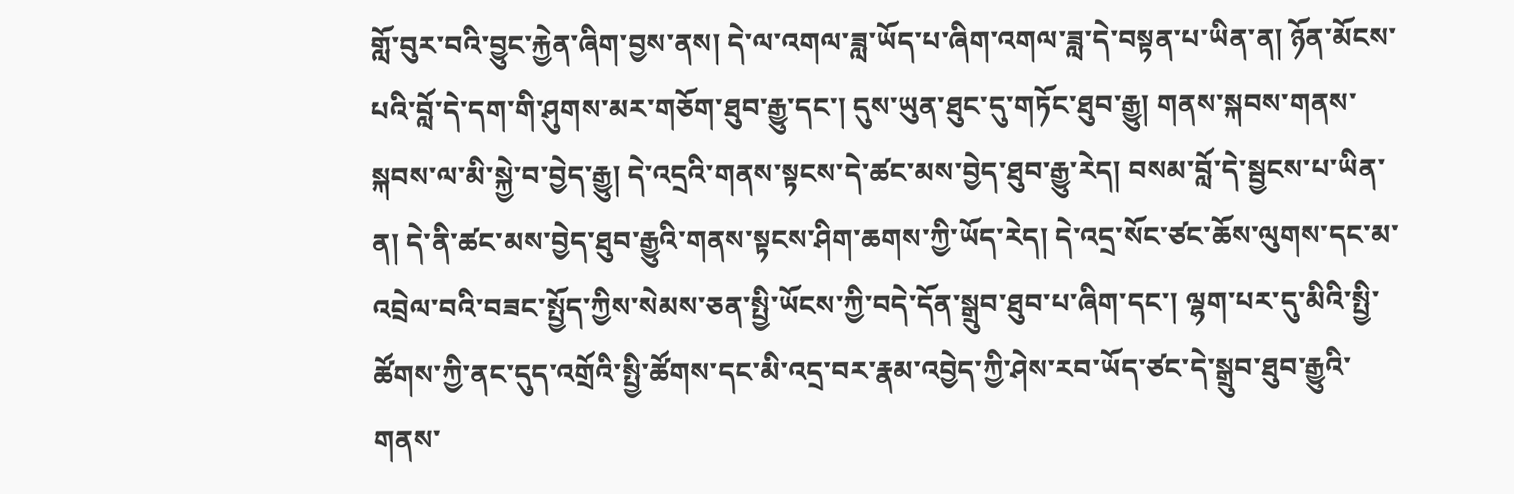གློ་བུར་བའི་བྱུང་རྐྱེན་ཞིག་བྱས་ནས། དེ་ལ་འགལ་ཟླ་ཡོད་པ་ཞིག་འགལ་ཟླ་དེ་བསྟན་པ་ཡིན་ན། ཉོན་མོངས་པའི་བློ་དེ་དག་གི་ཤུགས་མར་གཅོག་ཐུབ་རྒྱུ་དང་། དུས་ཡུན་ཐུང་དུ་གཏོང་ཐུབ་རྒྱུ། གནས་སྐབས་གནས་སྐབས་ལ་མི་སྐྱེ་བ་བྱེད་རྒྱུ། དེ་འདྲའི་གནས་སྟངས་དེ་ཚང་མས་བྱེད་ཐུབ་རྒྱུ་རེད། བསམ་བློ་དེ་སྦྱངས་པ་ཡིན་ན། དེ་ནི་ཚང་མས་བྱེད་ཐུབ་རྒྱུའི་གནས་སྟངས་ཤིག་ཆགས་ཀྱི་ཡོད་རེད། དེ་འདྲ་སོང་ཙང་ཆོས་ལུགས་དང་མ་འབྲེལ་བའི་བཟང་སྤྱོད་ཀྱིས་སེམས་ཅན་སྤྱི་ཡོངས་ཀྱི་བདེ་དོན་སྒྲུབ་ཐུབ་པ་ཞིག་དང་། ལྷག་པར་དུ་མིའི་སྤྱི་ཚོགས་ཀྱི་ནང་དུད་འགྲོའི་སྤྱི་ཚོགས་དང་མི་འདྲ་བར་རྣམ་འབྱེད་ཀྱི་ཤེས་རབ་ཡོད་ཙང་དེ་སྒྲུབ་ཐུབ་རྒྱུའི་གནས་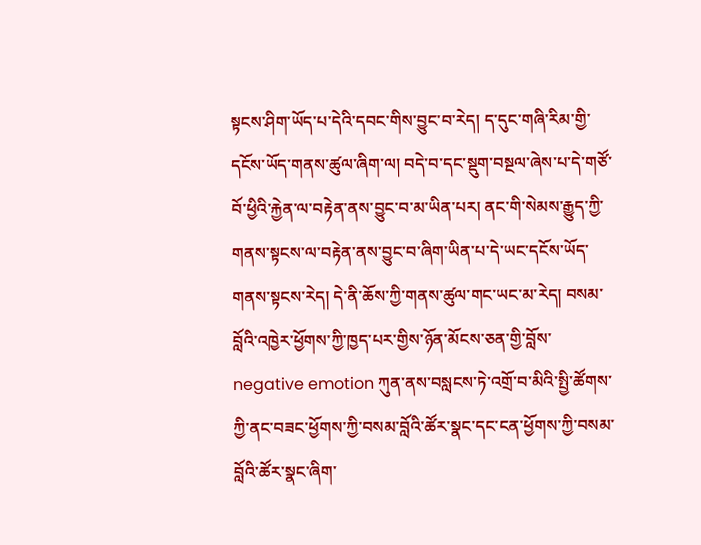སྟངས་ཤིག་ཡོད་པ་དེའི་དབང་གིས་བྱུང་བ་རེད། ད་དུང་གཞི་རིམ་གྱི་དངོས་ཡོད་གནས་ཚུལ་ཞིག་ལ། བདེ་བ་དང་སྡུག་བསྔལ་ཞེས་པ་དེ་གཙོ་བོ་ཕྱིའི་རྐྱེན་ལ་བརྟེན་ནས་བྱུང་བ་མ་ཡིན་པར། ནང་གི་སེམས་རྒྱུད་ཀྱི་གནས་སྟངས་ལ་བརྟེན་ནས་བྱུང་བ་ཞིག་ཡིན་པ་དེ་ཡང་དངོས་ཡོད་གནས་སྟངས་རེད། དེ་ནི་ཆོས་ཀྱི་གནས་ཚུལ་གང་ཡང་མ་རེད། བསམ་བློའི་འཁྱེར་ཕྱོགས་ཀྱི་ཁྱད་པར་གྱིས་ཉོན་མོངས་ཅན་གྱི་བློས་ negative emotion ཀུན་ནས་བསླངས་ཏེ་འགྲོ་བ་མིའི་སྤྱི་ཚོགས་ཀྱི་ནང་བཟང་ཕྱོགས་ཀྱི་བསམ་བློའི་ཚོར་སྣང་དང་ངན་ཕྱོགས་ཀྱི་བསམ་བློའི་ཚོར་སྣང་ཞིག་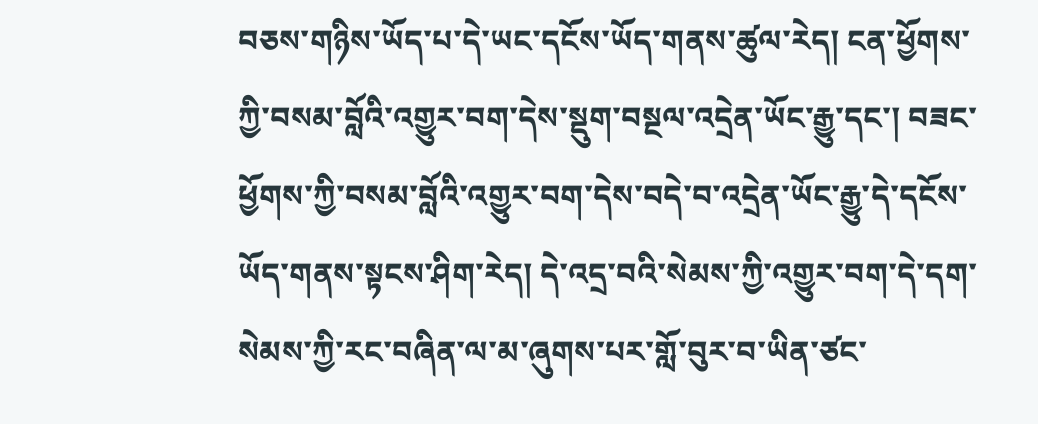བཅས་གཉིས་ཡོད་པ་དེ་ཡང་དངོས་ཡོད་གནས་ཚུལ་རེད། ངན་ཕྱོགས་ཀྱི་བསམ་བློའི་འགྱུར་བག་དེས་སྡུག་བསྔལ་འདྲེན་ཡོང་རྒྱུ་དང་། བཟང་ཕྱོགས་ཀྱི་བསམ་བློའི་འགྱུར་བག་དེས་བདེ་བ་འདྲེན་ཡོང་རྒྱུ་དེ་དངོས་ཡོད་གནས་སྟངས་ཤིག་རེད། དེ་འདྲ་བའི་སེམས་ཀྱི་འགྱུར་བག་དེ་དག་སེམས་ཀྱི་རང་བཞིན་ལ་མ་ཞུགས་པར་གློ་བུར་བ་ཡིན་ཙང་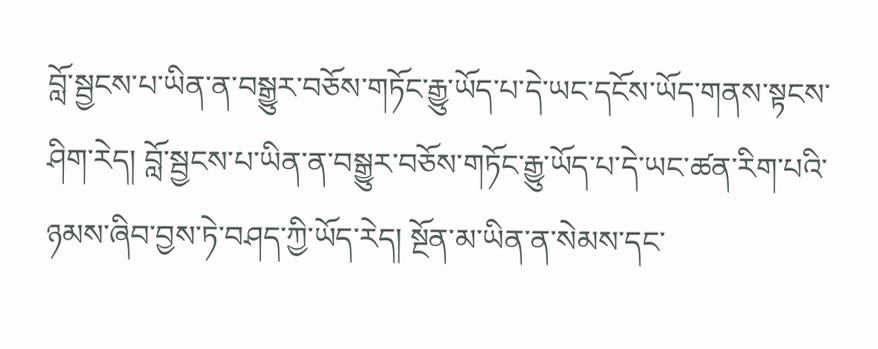བློ་སྦྱངས་པ་ཡིན་ན་བསྒྱུར་བཅོས་གཏོང་རྒྱུ་ཡོད་པ་དེ་ཡང་དངོས་ཡོད་གནས་སྟངས་ཤིག་རེད། བློ་སྦྱངས་པ་ཡིན་ན་བསྒྱུར་བཅོས་གཏོང་རྒྱུ་ཡོད་པ་དེ་ཡང་ཚན་རིག་པའི་ཉམས་ཞིབ་བྱས་ཏེ་བཤད་ཀྱི་ཡོད་རེད། སྔོན་མ་ཡིན་ན་སེམས་དང་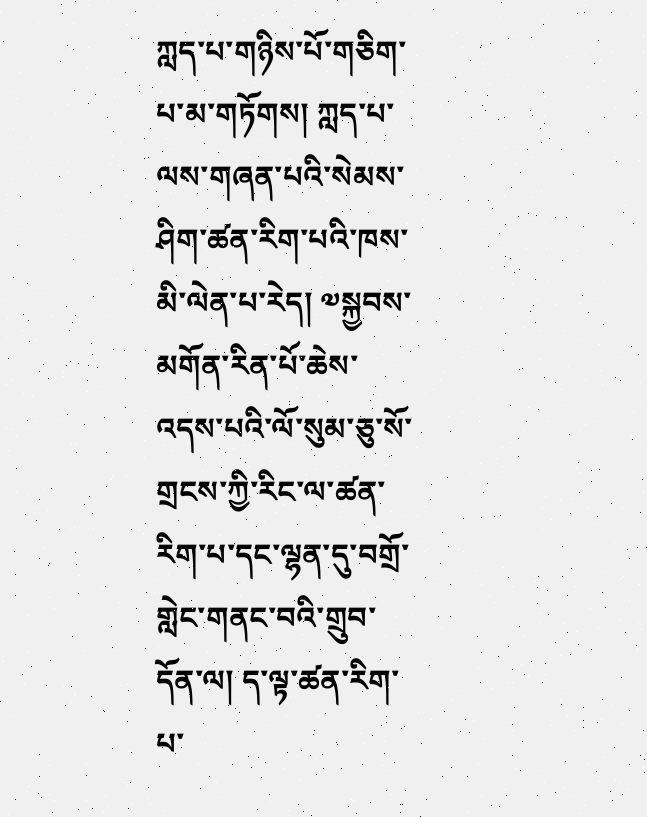ཀླད་པ་གཉིས་པོ་གཅིག་པ་མ་གཏོགས། ཀླད་པ་ལས་གཞན་པའི་སེམས་ཤིག་ཚན་རིག་པའི་ཁས་མི་ལེན་པ་རེད། ༧སྐྱབས་མགོན་རིན་པོ་ཆེས་འདས་པའི་ལོ་སུམ་ཅུ་སོ་གྲངས་ཀྱི་རིང་ལ་ཚན་རིག་པ་དང་ལྷན་དུ་བགྲོ་གླེང་གནང་བའི་གྲུབ་དོན་ལ། ད་ལྟ་ཚན་རིག་པ་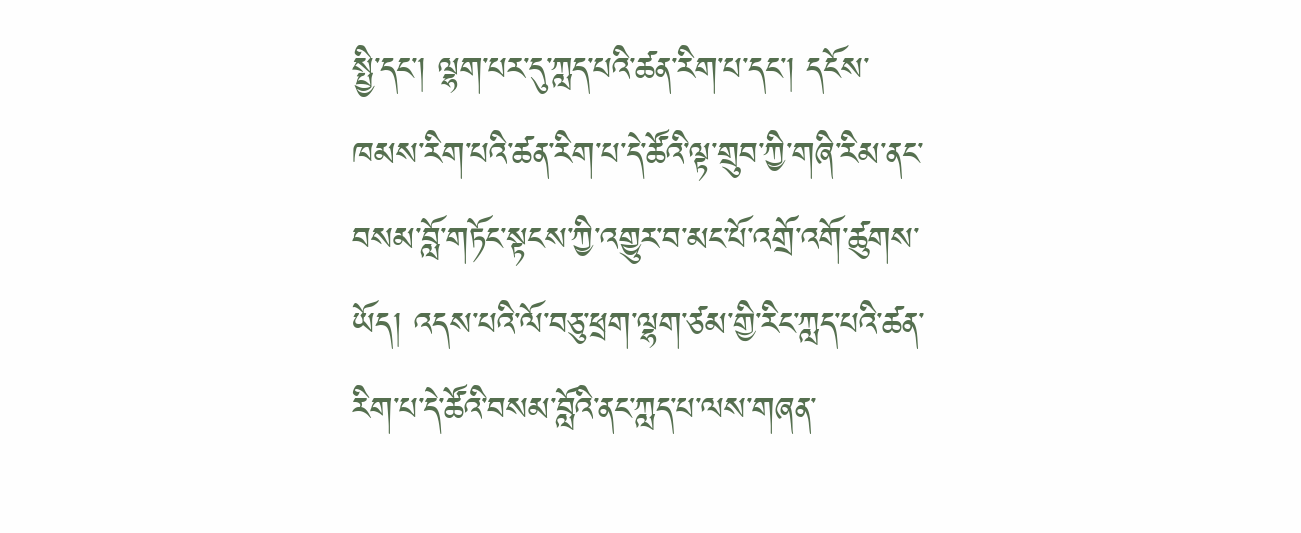སྤྱི་དང་། ལྷག་པར་དུ་ཀླད་པའི་ཚན་རིག་པ་དང་། དངོས་ཁམས་རིག་པའི་ཚན་རིག་པ་དེ་ཚོའི་ལྟ་གྲུབ་ཀྱི་གཞི་རིམ་ནང་བསམ་བློ་གཏོང་སྟངས་ཀྱི་འགྱུར་བ་མང་པོ་འགྲོ་འགོ་ཚུགས་ཡོད། འདས་པའི་ལོ་བཅུ་ཕྲག་ལྷག་ཙམ་གྱི་རིང་ཀླད་པའི་ཚན་རིག་པ་དེ་ཚོའི་བསམ་བློའི་ནང་ཀླད་པ་ལས་གཞན་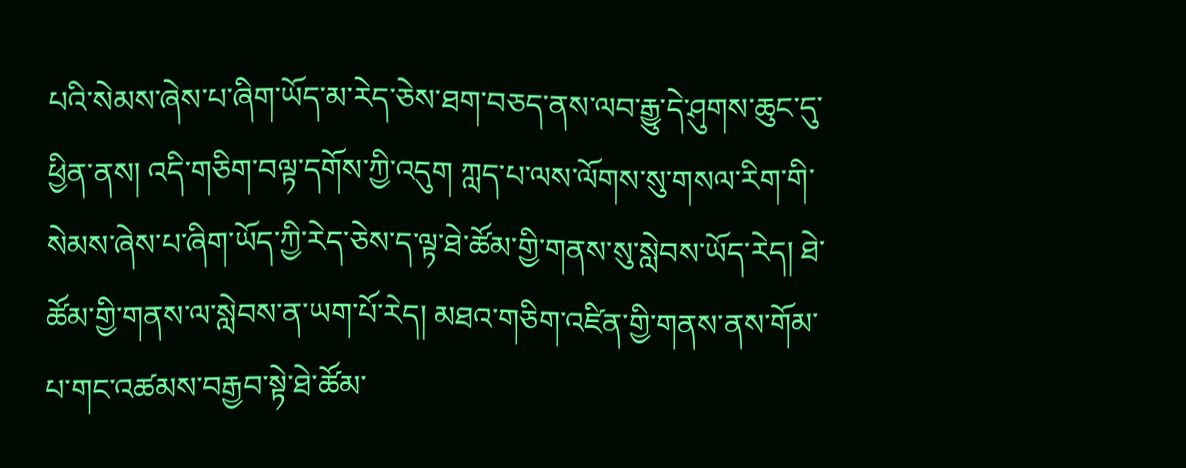པའི་སེམས་ཞེས་པ་ཞིག་ཡོད་མ་རེད་ཅེས་ཐག་བཅད་ནས་ལབ་རྒྱུ་དེ་ཤུགས་ཆུང་དུ་ཕྱིན་ནས། འདི་གཅིག་བལྟ་དགོས་ཀྱི་འདུག ཀླད་པ་ལས་ལོགས་སུ་གསལ་རིག་གི་སེམས་ཞེས་པ་ཞིག་ཡོད་ཀྱི་རེད་ཅེས་ད་ལྟ་ཐེ་ཚོམ་གྱི་གནས་སུ་སླེབས་ཡོད་རེད། ཐེ་ཚོམ་གྱི་གནས་ལ་སླེབས་ན་ཡག་པོ་རེད། མཐའ་གཅིག་འཛིན་གྱི་གནས་ནས་གོམ་པ་གང་འཚམས་བརྒྱབ་སྟེ་ཐེ་ཚོམ་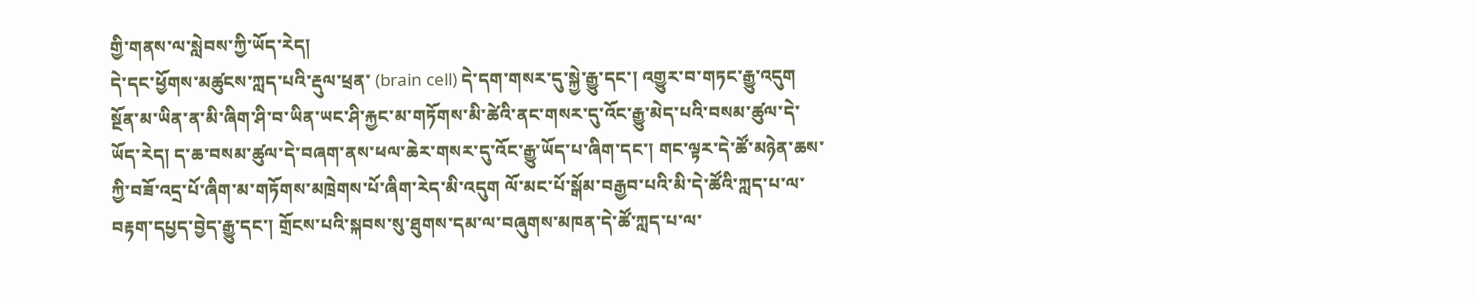གྱི་གནས་ལ་སླེབས་ཀྱི་ཡོད་རེད།
དེ་དང་ཕྱོགས་མཚུངས་ཀླད་པའི་རྡུལ་ཕྲན་ (brain cell) དེ་དག་གསར་དུ་སྐྱེ་རྒྱུ་དང་། འགྱུར་བ་གཏང་རྒྱུ་འདུག སྔོན་མ་ཡིན་ན་མི་ཞིག་ཤི་བ་ཡིན་ཡང་ཤི་རྐྱང་མ་གཏོགས་མི་ཚེའི་ནང་གསར་དུ་འོང་རྒྱུ་མེད་པའི་བསམ་ཚུལ་དེ་ཡོད་རེད། ད་ཆ་བསམ་ཚུལ་དེ་བཞག་ནས་ཕལ་ཆེར་གསར་དུ་འོང་རྒྱུ་ཡོད་པ་ཞིག་དང་། གང་ལྟར་དེ་ཚོ་མཉེན་ཆས་ཀྱི་བཟོ་འདྲ་པོ་ཞིག་མ་གཏོགས་མཁྲེགས་པོ་ཞིག་རེད་མི་འདུག ལོ་མང་པོ་སྒོམ་བརྒྱབ་པའི་མི་དེ་ཚོའི་ཀླད་པ་ལ་བརྟག་དཔྱད་བྱེད་རྒྱུ་དང་། གྲོངས་པའི་སྐབས་སུ་ཐུགས་དམ་ལ་བཞུགས་མཁན་དེ་ཚོ་ཀླད་པ་ལ་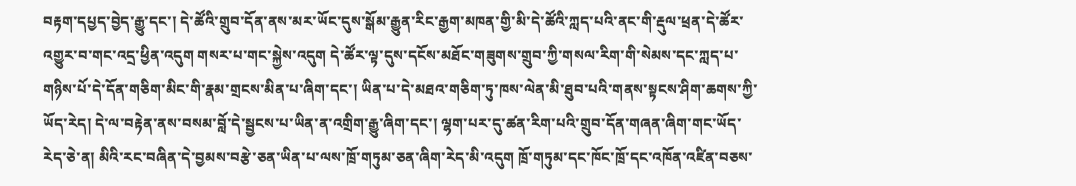བརྟག་དཔྱད་བྱེད་རྒྱུ་དང་། དེ་ཚོའི་གྲུབ་དོན་ནས་མར་ཡོང་དུས་སྒོམ་རྒྱུན་རིང་རྒྱག་མཁན་གྱི་མི་དེ་ཚོའི་ཀླད་པའི་ནང་གི་རྡུལ་ཕྲན་དེ་ཚོར་འགྱུར་བ་གང་འདྲ་ཕྱིན་འདུག གསར་པ་གང་སྐྱེས་འདུག དེ་ཚོར་ལྟ་དུས་དངོས་མཐོང་གཟུགས་གྲུབ་ཀྱི་གསལ་རིག་གི་སེམས་དང་ཀླད་པ་གཉིས་པོ་དེ་དོན་གཅིག་མིང་གི་རྣམ་གྲངས་མིན་པ་ཞིག་དང་། ཡིན་པ་དེ་མཐའ་གཅིག་ཏུ་ཁས་ལེན་མི་ཐུབ་པའི་གནས་སྟངས་ཤིག་ཆགས་ཀྱི་ཡོད་རེད། དེ་ལ་བརྟེན་ནས་བསམ་བློ་དེ་སྦྱངས་པ་ཡིན་ན་འགྲིག་རྒྱུ་ཞིག་དང་། ལྷག་པར་དུ་ཚན་རིག་པའི་གྲུབ་དོན་གཞན་ཞིག་གང་ཡོད་རེད་ཅེ་ན། མིའི་རང་བཞིན་དེ་བྱམས་བརྩེ་ཅན་ཡིན་པ་ལས་ཁྲོ་གཏུམ་ཅན་ཞིག་རེད་མི་འདུག ཁྲོ་གཏུམ་དང་ཁོང་ཁྲོ་དང་འཁོན་འཛིན་བཅས་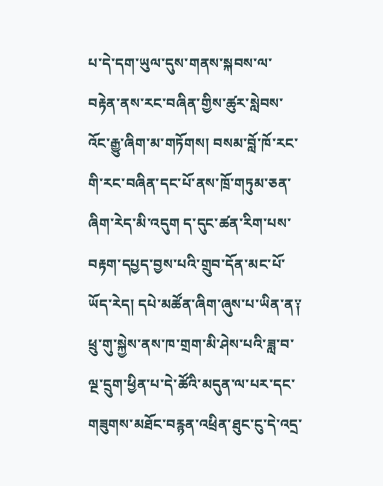པ་དེ་དག་ཡུལ་དུས་གནས་སྐབས་ལ་བརྟེན་ནས་རང་བཞིན་གྱིས་ཚུར་སླེབས་འོང་རྒྱུ་ཞིག་མ་གཏོགས། བསམ་བློ་ཁོ་རང་གི་རང་བཞིན་དང་པོ་ནས་ཁྲོ་གཏུམ་ཅན་ཞིག་རེད་མི་འདུག ད་དུང་ཚན་རིག་པས་བརྟག་དཔྱད་བྱས་པའི་གྲུབ་དོན་མང་པོ་ཡོད་རེད། དཔེ་མཚོན་ཞིག་ཞུས་པ་ཡིན་ན༑ ཕྲུ་གུ་སྐྱེས་ནས་ཁ་གྲག་མི་ཤེས་པའི་ཟླ་བ་ལྔ་དྲུག་ཕྱིན་པ་དེ་ཚོའི་མདུན་ལ་པར་དང་གཟུགས་མཐོང་བརྙན་འཕྲིན་ཐུང་ངུ་དེ་འདྲ་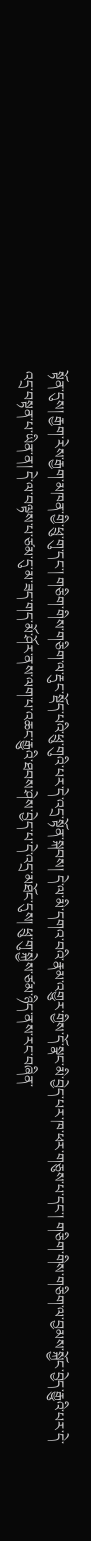སྟོན་དུས། རྒྱག་རེས་རྒྱག་མཁན་གྱི་ཕྲུ་གུ་དང་། གཅིག་གིས་གཅིག་ལ་རྡུང་སྡོད་པའི་ཕྲུ་གུའི་པར་དེ་འདྲ་སྟོན་སྐབས། དེ་ལ་མི་དགའ་བའི་རྣམ་འགྱུར་གྱིས་དོ་སྣང་མི་བྱེད་པར་ཁ་ཕར་གཅུས་པ་དང་། གཅིག་གིས་གཅིག་ལ་བྱམས་སྐྱོང་བྱེད་རྒྱུའི་པར་དེ་འདྲ་བསྟན་པ་ཡིན་ན། དེ་ལ་བལྟས་པ་ཙམ་དུ་མ་ཟད་གད་མོ་ཤོར་ནས་ལག་པ་འཆང་རྒྱུའི་ཐབས་ཤེས་བྱེད་པ་དེ་འདྲ་མཐོང་དུས། ཕྲུ་གུ་སྐྱེས་ཙམ་ཉིད་ནས་རང་བཞིན་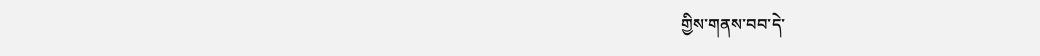གྱིས་གནས་བབ་དེ་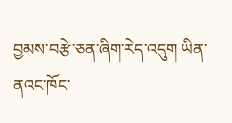བྱམས་བརྩེ་ཅན་ཞིག་རེད་འདུག ཡིན་ནའང་ཁོང་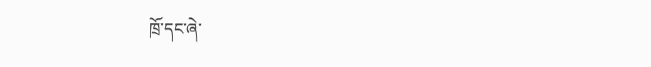ཁྲོ་དང་ཞེ་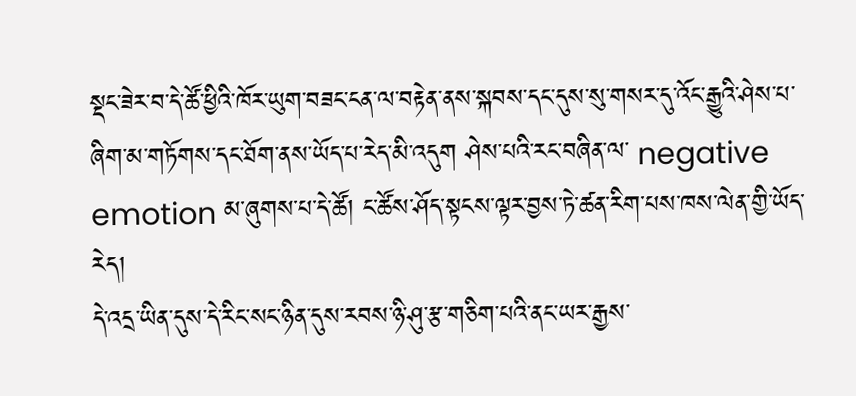སྡང་ཟེར་བ་དེ་ཚོ་ཕྱིའི་ཁོར་ཡུག་བཟང་ངན་ལ་བརྟེན་ནས་སྐབས་དང་དུས་སུ་གསར་དུ་འོང་རྒྱུའི་ཤེས་པ་ཞིག་མ་གཏོགས་དང་ཐོག་ནས་ཡོད་པ་རེད་མི་འདུག ཤེས་པའི་རང་བཞིན་ལ་ negative emotion མ་ཞུགས་པ་དེ་ཚོ། ང་ཚོས་ཤོད་སྟངས་ལྟར་བྱས་ཏེ་ཚན་རིག་པས་ཁས་ལེན་གྱི་ཡོད་རེད།
དེ་འདྲ་ཡིན་དུས་དེ་རིང་སང་ཉིན་དུས་རབས་ཉི་ཤུ་རྩ་གཅིག་པའི་ནང་ཡར་རྒྱས་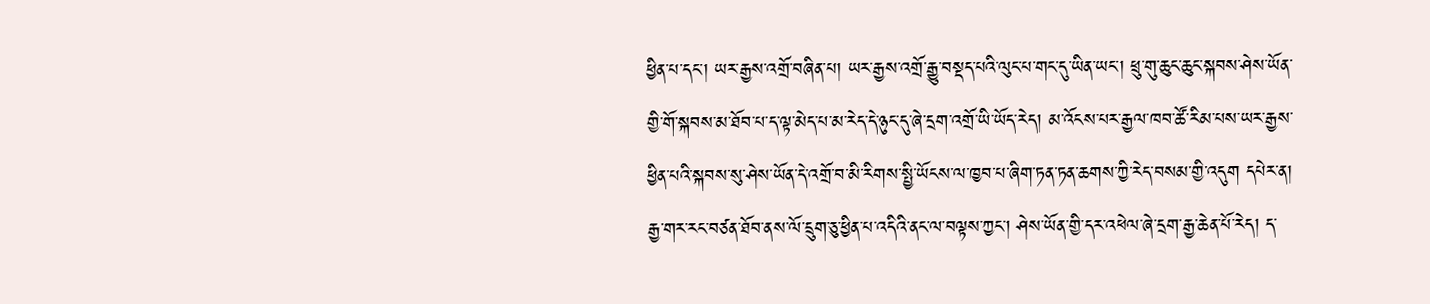ཕྱིན་པ་དང་། ཡར་རྒྱས་འགྲོ་བཞིན་པ། ཡར་རྒྱས་འགྲོ་རྒྱུ་བསྡད་པའི་ལུང་པ་གང་དུ་ཡིན་ཡང་། ཕྲུ་གུ་ཆུང་ཆུང་སྐབས་ཤེས་ཡོན་གྱི་གོ་སྐབས་མ་ཐོབ་པ་ད་ལྟ་མེད་པ་མ་རེད་དེ་ཉུང་དུ་ཞེ་དྲག་འགྲོ་ཡི་ཡོད་རེད། མ་འོངས་པར་རྒྱལ་ཁབ་ཚོ་རིམ་པས་ཡར་རྒྱས་ཕྱིན་པའི་སྐབས་སུ་ཤེས་ཡོན་དེ་འགྲོ་བ་མི་རིགས་སྤྱི་ཡོངས་ལ་ཁྱབ་པ་ཞིག་ཏན་ཏན་ཆགས་ཀྱི་རེད་བསམ་གྱི་འདུག དཔེར་ན། རྒྱ་གར་རང་བཙན་ཐོབ་ནས་ལོ་དྲུག་ཅུ་ཕྱིན་པ་འདིའི་ནང་ལ་བལྟས་ཀྱང་། ཤེས་ཡོན་གྱི་དར་འཕེལ་ཞེ་དྲག་རྒྱ་ཆེན་པོ་རེད། ད་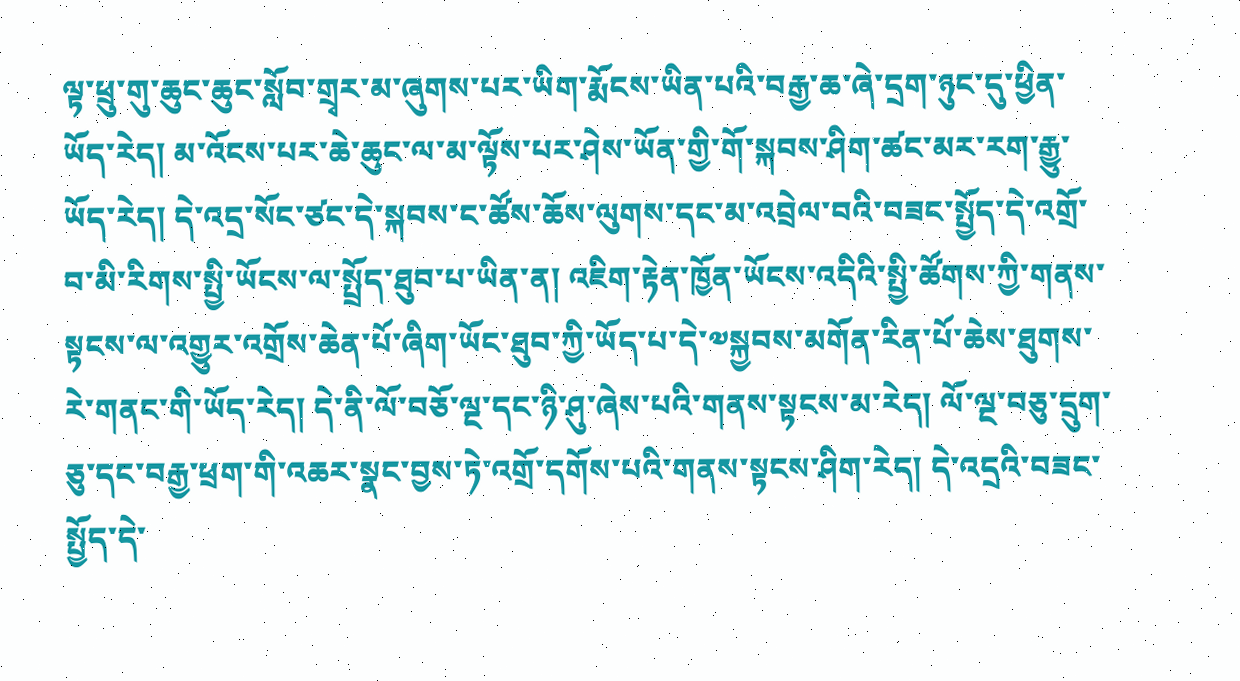ལྟ་ཕྲུ་གུ་ཆུང་ཆུང་སློབ་གྲྭར་མ་ཞུགས་པར་ཡིག་རྨོངས་ཡིན་པའི་བརྒྱ་ཆ་ཞེ་དྲག་ཉུང་དུ་ཕྱིན་ཡོད་རེད། མ་འོངས་པར་ཆེ་ཆུང་ལ་མ་ལྟོས་པར་ཤེས་ཡོན་གྱི་གོ་སྐབས་ཤིག་ཚང་མར་རག་རྒྱུ་ཡོད་རེད། དེ་འདྲ་སོང་ཙང་དེ་སྐབས་ང་ཚོས་ཆོས་ལུགས་དང་མ་འབྲེལ་བའི་བཟང་སྤྱོད་དེ་འགྲོ་བ་མི་རིགས་སྤྱི་ཡོངས་ལ་སྤྲོད་ཐུབ་པ་ཡིན་ན། འཇིག་རྟེན་ཁྱོན་ཡོངས་འདིའི་སྤྱི་ཚོགས་ཀྱི་གནས་སྟངས་ལ་འགྱུར་འགྲོས་ཆེན་པོ་ཞིག་ཡོང་ཐུབ་ཀྱི་ཡོད་པ་དེ་༧སྐྱབས་མགོན་རིན་པོ་ཆེས་ཐུགས་རེ་གནང་གི་ཡོད་རེད། དེ་ནི་ལོ་བཅོ་ལྔ་དང་ཉི་ཤུ་ཞེས་པའི་གནས་སྟངས་མ་རེད། ལོ་ལྔ་བཅུ་དྲུག་ཅུ་དང་བརྒྱ་ཕྲག་གི་འཆར་སྣང་བྱས་ཏེ་འགྲོ་དགོས་པའི་གནས་སྟངས་ཤིག་རེད། དེ་འདྲའི་བཟང་སྤྱོད་དེ་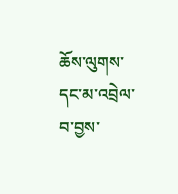ཆོས་ལུགས་དང་མ་འབྲེལ་བ་བྱས་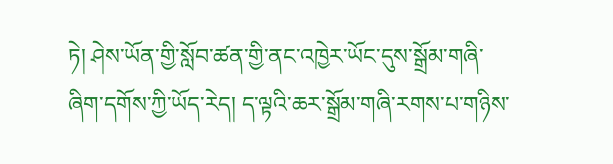ཏེ། ཤེས་ཡོན་གྱི་སློབ་ཚན་གྱི་ནང་འཁྱེར་ཡོང་དུས་སྒྲོམ་གཞི་ཞིག་དགོས་ཀྱི་ཡོད་རེད། ད་ལྟའི་ཆར་སྒྲོམ་གཞི་རགས་པ་གཉིས་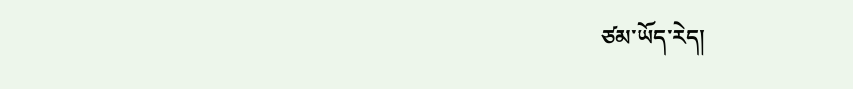ཙམ་ཡོད་རེད།